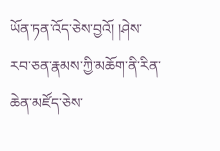ཡོན་ཏན་འོད་ཅེས་བྱའོ། །ཤེས་རབ་ཅན་རྣམས་ཀྱི་མཆོག་ནི་རིན་ཆེན་མཛོད་ཅེས་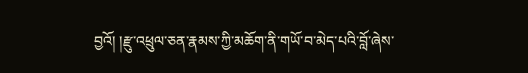བྱའོ། །རྫུ་འཕྲུལ་ཅན་རྣམས་ཀྱི་མཆོག་ནི་གཡོ་བ་མེད་པའི་བློ་ཞེས་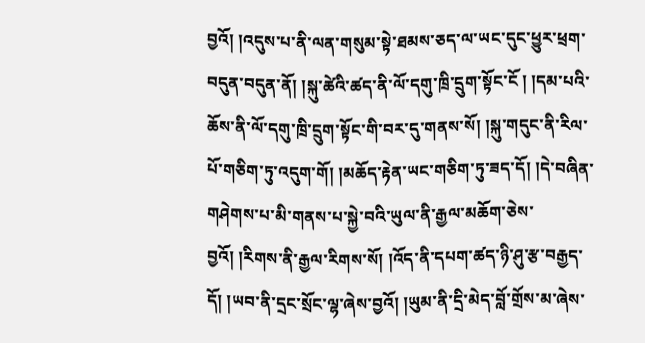བྱའོ། །འདུས་པ་ནི་ལན་གསུམ་སྟེ་ཐམས་ཅད་ལ་ཡང་དུང་ཕྱུར་ཕྲག་བདུན་བདུན་ནོ། །སྐུ་ཚེའི་ཚད་ནི་ལོ་དགུ་ཁྲི་དྲུག་སྟོང་ངོ ། །དམ་པའི་ཆོས་ནི་ལོ་དགུ་ཁྲི་དྲུག་སྟོང་གི་བར་དུ་གནས་སོ། །སྐུ་གདུང་ནི་རིལ་པོ་གཅིག་ཏུ་འདུག་གོ། །མཆོད་རྟེན་ཡང་གཅིག་ཏུ་ཟད་དོ། །དེ་བཞིན་གཤེགས་པ་མི་གནས་པ་སྐྱེ་བའི་ཡུལ་ནི་རྒྱལ་མཆོག་ཅེས་བྱའོ། །རིགས་ནི་རྒྱལ་རིགས་སོ། །འོད་ནི་དཔག་ཚད་ཉི་ཤུ་རྩ་བརྒྱད་དོ། །ཡབ་ནི་དྲང་སྲོང་ལྷ་ཞེས་བྱའོ། །ཡུམ་ནི་དྲི་མེད་བློ་གྲོས་མ་ཞེས་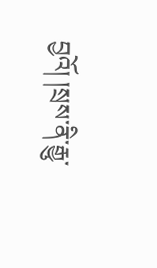བྱའོ། །སྲས་ནི་རྒྱུ་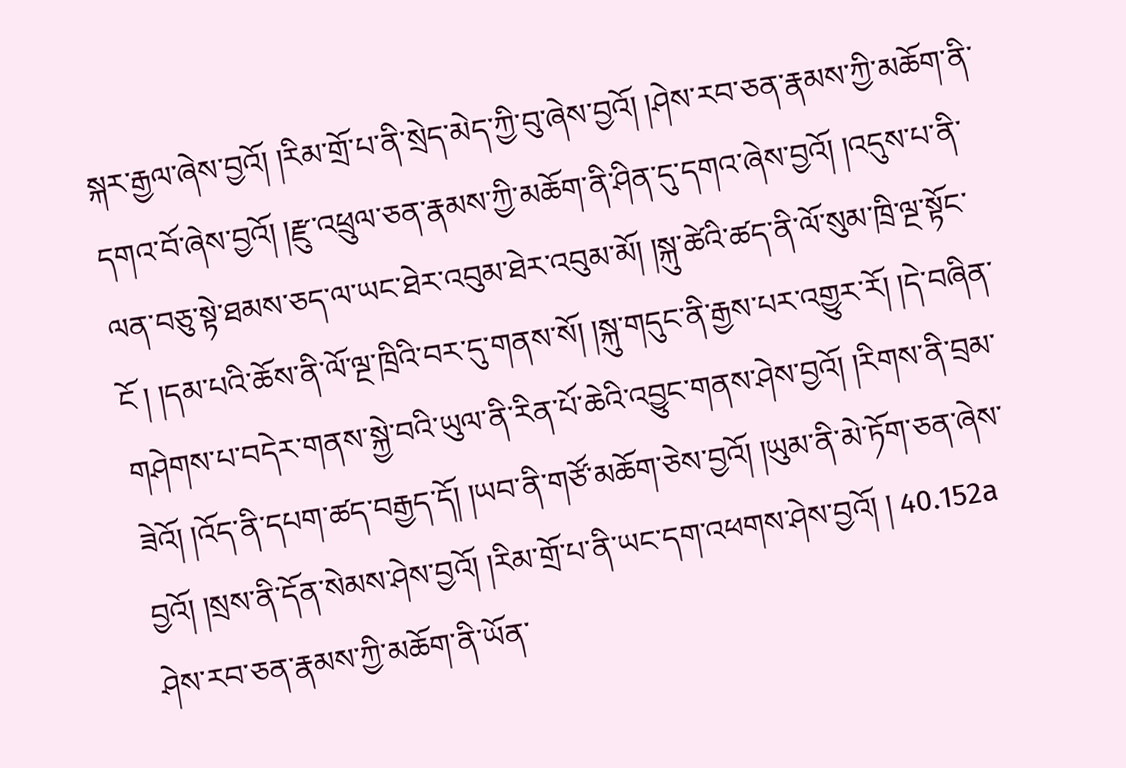སྐར་རྒྱལ་ཞེས་བྱའོ། །རིམ་གྲོ་པ་ནི་སྲེད་མེད་ཀྱི་བུ་ཞེས་བྱའོ། །ཤེས་རབ་ཅན་རྣམས་ཀྱི་མཆོག་ནི་དགའ་བོ་ཞེས་བྱའོ། །རྫུ་འཕྲུལ་ཅན་རྣམས་ཀྱི་མཆོག་ནི་ཤིན་དུ་དགའ་ཞེས་བྱའོ། །འདུས་པ་ནི་ལན་བཅུ་སྟེ་ཐམས་ཅད་ལ་ཡང་ཐེར་འབུམ་ཐེར་འབུམ་མོ། །སྐུ་ཚེའི་ཚད་ནི་ལོ་སུམ་ཁྲི་ལྔ་སྟོང་ངོ ། །དམ་པའི་ཆོས་ནི་ལོ་ལྔ་ཁྲིའི་བར་དུ་གནས་སོ། །སྐུ་གདུང་ནི་རྒྱས་པར་འགྱུར་རོ། །དེ་བཞིན་གཤེགས་པ་བདེར་གནས་སྐྱེ་བའི་ཡུལ་ནི་རིན་པོ་ཆེའི་འབྱུང་གནས་ཤེས་བྱའོ། །རིགས་ནི་བྲམ་ཟེའོ། །འོད་ནི་དཔག་ཚད་བརྒྱད་དོ། །ཡབ་ནི་གཙོ་མཆོག་ཅེས་བྱའོ། །ཡུམ་ནི་མེ་ཏོག་ཅན་ཞེས་བྱའོ། །སྲས་ནི་དོན་སེམས་ཤེས་བྱའོ། །རིམ་གྲོ་པ་ནི་ཡང་དག་འཕགས་ཤེས་བྱའོ། ། 40.152a ཤེས་རབ་ཅན་རྣམས་ཀྱི་མཆོག་ནི་ཡོན་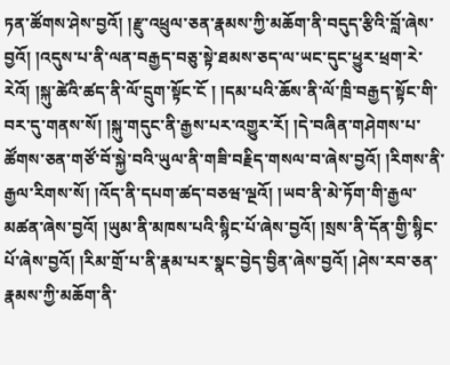ཏན་ཚོགས་ཤེས་བྱའོ། །རྫུ་འཕྲུལ་ཅན་རྣམས་ཀྱི་མཆོག་ནི་བདུད་རྩིའི་བློ་ཞེས་བྱའོ། །འདུས་པ་ནི་ལན་བརྒྱད་བཅུ་སྟེ་ཐམས་ཅད་ལ་ཡང་དུང་ཕྱུར་ཕྲག་རེ་རེའོ། །སྐུ་ཚེའི་ཚད་ནི་ལོ་དྲུག་སྟོང་ངོ ། །དམ་པའི་ཆོས་ནི་ལོ་ཁྲི་བརྒྱད་སྟོང་གི་བར་དུ་གནས་སོ། །སྐུ་གདུང་ནི་རྒྱས་པར་འགྱུར་རོ། །དེ་བཞིན་གཤེགས་པ་ཚོགས་ཅན་གཙོ་བོ་སྐྱེ་བའི་ཡུལ་ནི་གཟི་བརྗིད་གསལ་བ་ཞེས་བྱའོ། །རིགས་ནི་རྒྱལ་རིགས་སོ། །འོད་ནི་དཔག་ཚད་བཅཝ་ལྔའོ། །ཡབ་ནི་མེ་ཏོག་གི་རྒྱལ་མཚན་ཞེས་བྱའོ། །ཡུམ་ནི་མཁས་པའི་སྙིང་པོ་ཞེས་བྱའོ། །སྲས་ནི་དོན་གྱི་སྙིང་པོ་ཞེས་བྱའོ། །རིམ་གྲོ་པ་ནི་རྣམ་པར་སྣང་བྱེད་བྱིན་ཞེས་བྱའོ། །ཤེས་རབ་ཅན་རྣམས་ཀྱི་མཆོག་ནི་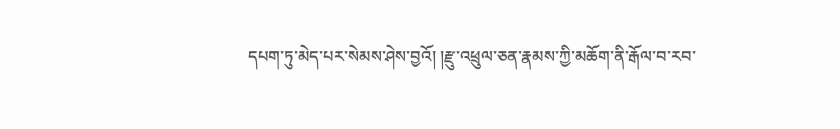དཔག་ཏུ་མེད་པར་སེམས་ཤེས་བྱའོ། །རྫུ་འཕྲུལ་ཅན་རྣམས་ཀྱི་མཆོག་ནི་རྒོལ་བ་རབ་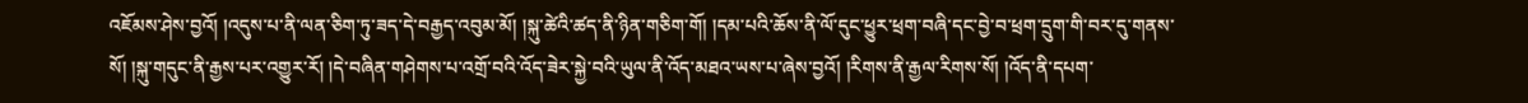འཇོམས་ཤེས་བྱའོ། །འདུས་པ་ནི་ལན་ཅིག་ཏུ་ཟད་དེ་བརྒྱད་འབུམ་མོ། །སྐུ་ཚེའི་ཚད་ནི་ཉིན་གཅིག་གོ། །དམ་པའི་ཆོས་ནི་ལོ་དུང་ཕྱུར་ཕྲག་བཞི་དང་བྱེ་བ་ཕྲག་དྲུག་གི་བར་དུ་གནས་སོ། །སྐུ་གདུང་ནི་རྒྱས་པར་འགྱུར་རོ། །དེ་བཞིན་གཤེགས་པ་འགྲོ་བའི་འོད་ཟེར་སྐྱེ་བའི་ཡུལ་ནི་འོད་མཐའ་ཡས་པ་ཞེས་བྱའོ། །རིགས་ནི་རྒྱལ་རིགས་སོ། །འོད་ནི་དཔག་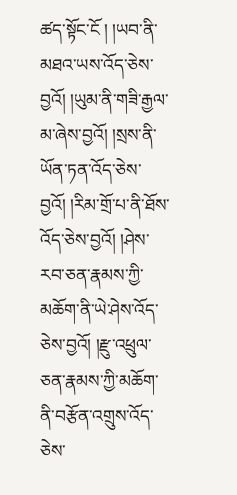ཚད་སྟོང་ངོ ། །ཡབ་ནི་མཐའ་ཡས་འོད་ཅེས་བྱའོ། །ཡུམ་ནི་གཟི་རྒྱལ་མ་ཞེས་བྱའོ། །སྲས་ནི་ཡོན་ཏན་འོད་ཅེས་བྱའོ། །རིམ་གྲོ་པ་ནི་ཐོས་འོད་ཅེས་བྱའོ། །ཤེས་རབ་ཅན་རྣམས་ཀྱི་མཆོག་ནི་ཡེ་ཤེས་འོད་ཅེས་བྱའོ། །རྫུ་འཕྲུལ་ཅན་རྣམས་ཀྱི་མཆོག་ནི་བརྩོན་འགྲུས་འོད་ཅེས་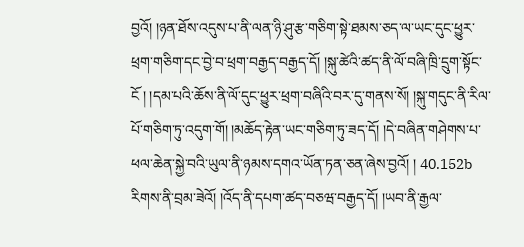བྱའོ། །ཉན་ཐོས་འདུས་པ་ནི་ལན་ཉི་ཤུ་རྩ་གཅིག་སྟེ་ཐམས་ཅད་ལ་ཡང་དུང་ཕྱུར་ཕྲག་གཅིག་དང་བྱེ་བ་ཕྲག་བརྒྱད་བརྒྱད་དོ། །སྐུ་ཚེའི་ཚད་ནི་ལོ་བཞི་ཁྲི་དྲུག་སྟོང་ངོ ། །དམ་པའི་ཆོས་ནི་ལོ་དུང་ཕྱུར་ཕྲག་བཞིའི་བར་དུ་གནས་སོ། །སྐུ་གདུང་ནི་རིལ་པོ་གཅིག་ཏུ་འདུག་གོ། །མཆོད་རྟེན་ཡང་གཅིག་ཏུ་ཟད་དོ། །དེ་བཞིན་གཤེགས་པ་ཕལ་ཆེན་སྐྱེ་བའི་ཡུལ་ནི་ཉམས་དགའ་ཡོན་ཏན་ཅན་ཞེས་བྱའོ། ། 40.152b རིགས་ནི་བྲམ་ཟེའོ། །འོད་ནི་དཔག་ཚད་བཅཝ་བརྒྱད་དོ། །ཡབ་ནི་རྒྱལ་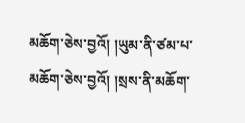མཆོག་ཅེས་བྱའོ། །ཡུམ་ནི་ཙམ་པ་མཆོག་ཅེས་བྱའོ། །སྲས་ནི་མཆོག་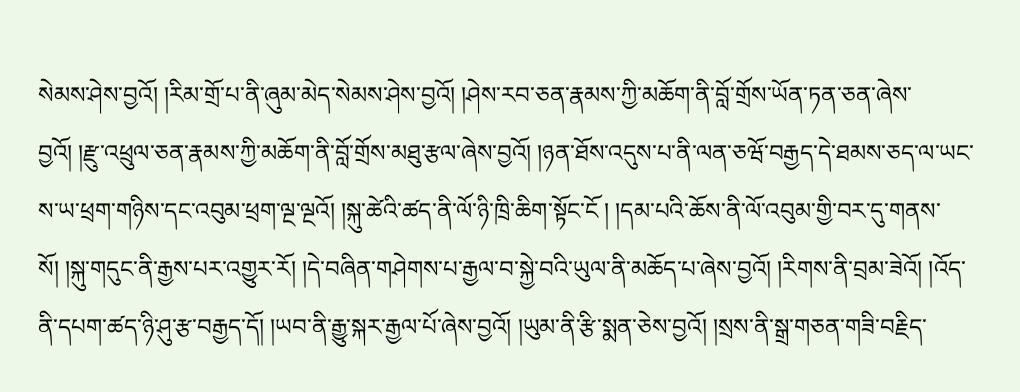སེམས་ཤེས་བྱའོ། །རིམ་གྲོ་པ་ནི་ཞུམ་མེད་སེམས་ཤེས་བྱའོ། །ཤེས་རབ་ཅན་རྣམས་ཀྱི་མཆོག་ནི་བློ་གྲོས་ཡོན་ཏན་ཅན་ཞེས་བྱའོ། །རྫུ་འཕྲུལ་ཅན་རྣམས་ཀྱི་མཆོག་ནི་བློ་གྲོས་མཐུ་རྩལ་ཞེས་བྱའོ། །ཉན་ཐོས་འདུས་པ་ནི་ལན་ཅཝོ་བརྒྱད་དེ་ཐམས་ཅད་ལ་ཡང་ས་ཡ་ཕྲག་གཉིས་དང་འབུམ་ཕྲག་ལྔ་ལྔའོ། །སྐུ་ཚེའི་ཚད་ནི་ལོ་ཉི་ཁྲི་ཆིག་སྟོང་ངོ ། །དམ་པའི་ཆོས་ནི་ལོ་འབུམ་གྱི་བར་དུ་གནས་སོ། །སྐུ་གདུང་ནི་རྒྱས་པར་འགྱུར་རོ། །དེ་བཞིན་གཤེགས་པ་རྒྱལ་བ་སྐྱེ་བའི་ཡུལ་ནི་མཆོད་པ་ཞེས་བྱའོ། །རིགས་ནི་བྲམ་ཟེའོ། །འོད་ནི་དཔག་ཚད་ཉི་ཤུ་རྩ་བརྒྱད་དོ། །ཡབ་ནི་རྒྱུ་སྐར་རྒྱལ་པོ་ཞེས་བྱའོ། །ཡུམ་ནི་རྩི་སྨན་ཅེས་བྱའོ། །སྲས་ནི་སྒྲ་གཅན་གཟི་བརྗིད་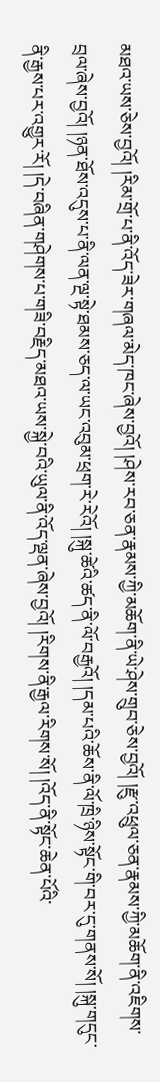མཐའ་ཡས་ཅེས་བྱའོ། །རིམ་གྲོ་པ་ནི་འོད་ཟེར་གཞལ་མེད་ཁང་ཞེས་བྱའོ། །ཤེས་རབ་ཅན་རྣམས་ཀྱི་མཆོག་ནི་ཡེ་ཤེས་གྲུབ་ཅེས་བྱའོ། །རྫུ་འཕྲུལ་ཅན་རྣམས་ཀྱི་མཆོག་ནི་འཇིགས་བྲལ་ཞེས་བྱའོ། །ཉན་ཐོས་འདུས་པ་ནི་ལན་ལྔ་སྟེ་ཐམས་ཅད་ལ་ཡང་འབུམ་ཕྲག་རེ་རེའོ། །སྐུ་ཚེའི་ཚད་ནི་ལོ་བརྒྱའོ། །དམ་པའི་ཆོས་ནི་ལོ་ཁྲི་ཉིས་སྟོང་གི་བར་དུ་གནས་སོ། །སྐུ་གདུང་ནི་རྒྱས་པར་འགྱུར་རོ། །དེ་བཞིན་གཤེགས་པ་གཟི་བརྗིད་མཐའ་ཡས་སྐྱེ་བའི་ཡུལ་ནི་འོད་ལྡན་ཞེས་བྱའོ། །རིགས་ནི་རྒྱལ་རིགས་སོ། །འོད་ནི་སྟོང་ཆེན་པོའི་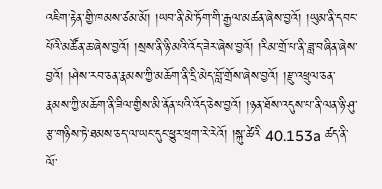འཇིག་རྟེན་གྱི་ཁམས་ཙམ་མོ། །ཡབ་ནི་མེ་ཏོག་གི་རྒྱལ་མཚན་ཞེས་བྱའོ། །ཡུམ་ནི་དབང་པོའི་མཚོན་ཆ་ཞེས་བྱའོ། །སྲས་ནི་ཉི་མའི་འོད་ཟེར་ཞེས་བྱའོ། །རིམ་གྲོ་པ་ནི་ཟླ་བཞིན་ཞེས་བྱའོ། །ཤེས་རབ་ཅན་རྣམས་ཀྱི་མཆོག་ནི་དྲི་མེད་བློ་གྲོས་ཞེས་བྱའོ། །རྫུ་འཕྲུལ་ཅན་རྣམས་ཀྱི་མཆོག་ནི་ཟིལ་གྱིས་མི་ནོན་པའི་འོད་ཅེས་བྱའོ། །ཉན་ཐོས་འདུས་པ་ནི་ལན་ཉི་ཤུ་རྩ་གཉིས་ཏེ་ཐམས་ཅད་ལ་ཡང་དུང་ཕྱུར་ཕྲག་རེ་རེའོ། །སྐུ་ཚེའི 40.153a ཚད་ནི་ལོ་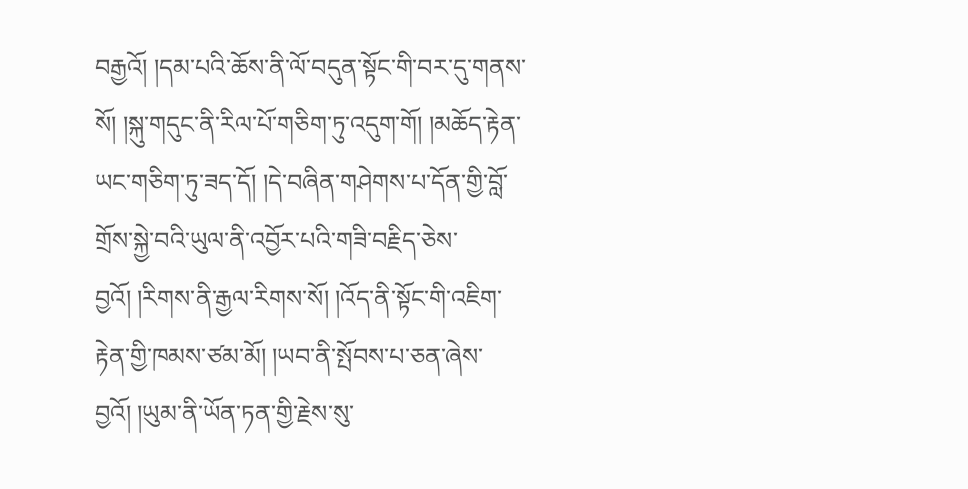བརྒྱའོ། །དམ་པའི་ཆོས་ནི་ལོ་བདུན་སྟོང་གི་བར་དུ་གནས་སོ། །སྐུ་གདུང་ནི་རིལ་པོ་གཅིག་ཏུ་འདུག་གོ། །མཆོད་རྟེན་ཡང་གཅིག་ཏུ་ཟད་དོ། །དེ་བཞིན་གཤེགས་པ་དོན་གྱི་བློ་གྲོས་སྐྱེ་བའི་ཡུལ་ནི་འབྱོར་པའི་གཟི་བརྗིད་ཅེས་བྱའོ། །རིགས་ནི་རྒྱལ་རིགས་སོ། །འོད་ནི་སྟོང་གི་འཇིག་རྟེན་གྱི་ཁམས་ཙམ་མོ། །ཡབ་ནི་སྤོབས་པ་ཅན་ཞེས་བྱའོ། །ཡུམ་ནི་ཡོན་ཏན་གྱི་རྗེས་སུ་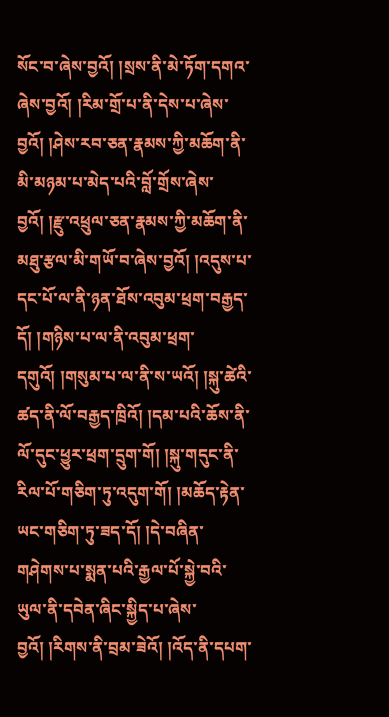སོང་བ་ཞེས་བྱའོ། །སྲས་ནི་མེ་ཏོག་དགའ་ཞེས་བྱའོ། །རིམ་གྲོ་པ་ནི་དེས་པ་ཞེས་བྱའོ། །ཤེས་རབ་ཅན་རྣམས་ཀྱི་མཆོག་ནི་མི་མཉམ་པ་མེད་པའི་བློ་གྲོས་ཞེས་བྱའོ། །རྫུ་འཕྲུལ་ཅན་རྣམས་ཀྱི་མཆོག་ནི་མཐུ་རྩལ་མི་གཡོ་བ་ཞེས་བྱའོ། །འདུས་པ་དང་པོ་ལ་ནི་ཉན་ཐོས་འབུམ་ཕྲག་བརྒྱད་དོ། །གཉིས་པ་ལ་ནི་འབུམ་ཕྲག་དགུའོ། །གསུམ་པ་ལ་ནི་ས་ཡའོ། །སྐུ་ཚེའི་ཚད་ནི་ལོ་བརྒྱད་ཁྲིའོ། །དམ་པའི་ཆོས་ནི་ལོ་དུང་ཕྱུར་ཕྲག་དྲུག་གོ། །སྐུ་གདུང་ནི་རིལ་པོ་གཅིག་ཏུ་འདུག་གོ། །མཆོད་རྟེན་ཡང་གཅིག་ཏུ་ཟད་དོ། །དེ་བཞིན་གཤེགས་པ་སྨན་པའི་རྒྱལ་པོ་སྐྱེ་བའི་ཡུལ་ནི་དབེན་ཞིང་སྐྱིད་པ་ཞེས་བྱའོ། །རིགས་ནི་བྲམ་ཟེའོ། །འོད་ནི་དཔག་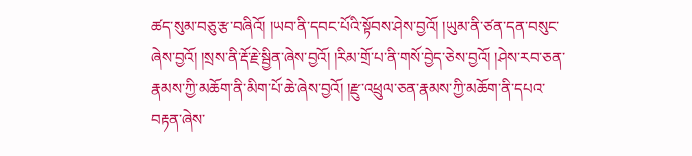ཚད་སུམ་བཅུ་རྩ་བཞིའོ། །ཡབ་ནི་དབང་པོའི་སྟོབས་ཤེས་བྱའོ། །ཡུམ་ནི་ཙན་དན་བསུང་ཞེས་བྱའོ། །སྲས་ནི་རྡོ་རྗེ་སྦྱིན་ཞེས་བྱའོ། །རིམ་གྲོ་པ་ནི་གསོ་བྱེད་ཅེས་བྱའོ། །ཤེས་རབ་ཅན་རྣམས་ཀྱི་མཆོག་ནི་མིག་པོ་ཆེ་ཞེས་བྱའོ། །རྫུ་འཕྲུལ་ཅན་རྣམས་ཀྱི་མཆོག་ནི་དཔའ་བརྟན་ཞེས་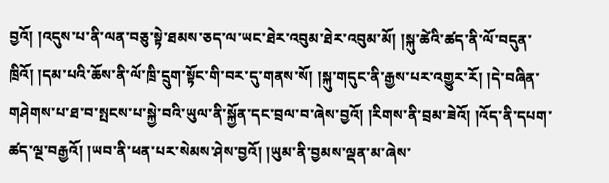བྱའོ། །འདུས་པ་ནི་ལན་བཅུ་སྟེ་ཐམས་ཅད་ལ་ཡང་ཐེར་འབུམ་ཐེར་འབུམ་མོ། །སྐུ་ཚེའི་ཚད་ནི་ལོ་བདུན་ཁྲིའོ། །དམ་པའི་ཆོས་ནི་ལོ་ཁྲི་དྲུག་སྟོང་གི་བར་དུ་གནས་སོ། །སྐུ་གདུང་ནི་རྒྱས་པར་འགྱུར་རོ། །དེ་བཞིན་གཤེགས་པ་ཐ་བ་སྤངས་པ་སྐྱེ་བའི་ཡུལ་ནི་སྐྱོན་དང་བྲལ་བ་ཞེས་བྱའོ། །རིགས་ནི་བྲམ་ཟེའོ། །འོད་ནི་དཔག་ཚད་ལྔ་བརྒྱའོ། །ཡབ་ནི་ཕན་པར་སེམས་ཤེས་བྱའོ། །ཡུམ་ནི་བྱམས་ལྡན་མ་ཞེས་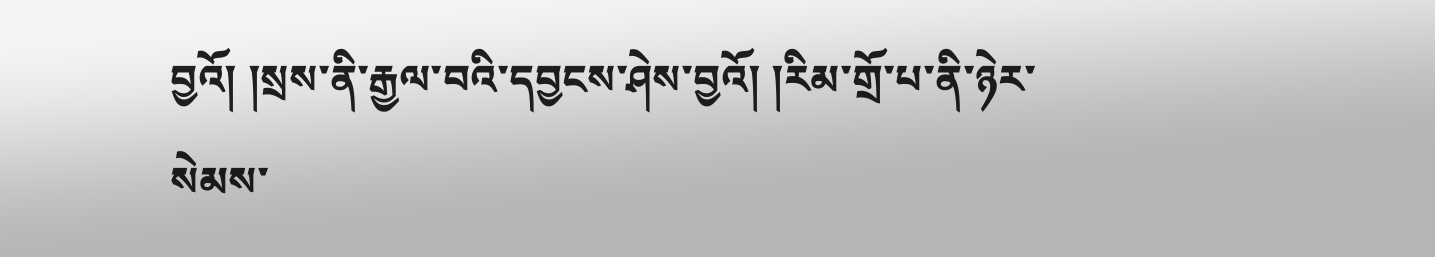བྱའོ། །སྲས་ནི་རྒྱལ་བའི་དབྱངས་ཤེས་བྱའོ། །རིམ་གྲོ་པ་ནི་ཉེར་སེམས་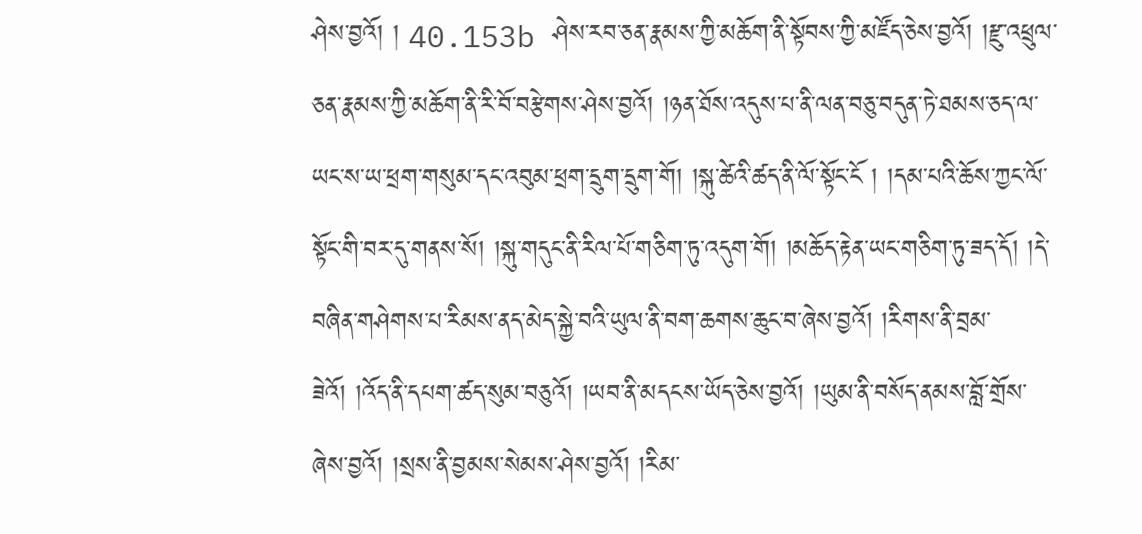ཤེས་བྱའོ། ། 40.153b ཤེས་རབ་ཅན་རྣམས་ཀྱི་མཆོག་ནི་སྟོབས་ཀྱི་མཛོད་ཅེས་བྱའོ། །རྫུ་འཕྲུལ་ཅན་རྣམས་ཀྱི་མཆོག་ནི་རི་བོ་བརྩེགས་ཤེས་བྱའོ། །ཉན་ཐོས་འདུས་པ་ནི་ལན་བཅུ་བདུན་ཏེ་ཐམས་ཅད་ལ་ཡང་ས་ཡ་ཕྲག་གསུམ་དང་འབུམ་ཕྲག་དྲུག་དྲུག་གོ། །སྐུ་ཚེའི་ཚད་ནི་ལོ་སྟོང་ངོ ། །དམ་པའི་ཆོས་ཀྱང་ལོ་སྟོང་གི་བར་དུ་གནས་སོ། །སྐུ་གདུང་ནི་རིལ་པོ་གཅིག་ཏུ་འདུག་གོ། །མཆོད་རྟེན་ཡང་གཅིག་ཏུ་ཟད་དོ། །དེ་བཞིན་གཤེགས་པ་རིམས་ནད་མེད་སྐྱེ་བའི་ཡུལ་ནི་བག་ཆགས་ཆུང་བ་ཞེས་བྱའོ། །རིགས་ནི་བྲམ་ཟེའོ། །འོད་ནི་དཔག་ཚད་སུམ་བཅུའོ། །ཡབ་ནི་མདངས་ཡོད་ཅེས་བྱའོ། །ཡུམ་ནི་བསོད་ནམས་བློ་གྲོས་ཞེས་བྱའོ། །སྲས་ནི་བྱམས་སེམས་ཤེས་བྱའོ། །རིམ་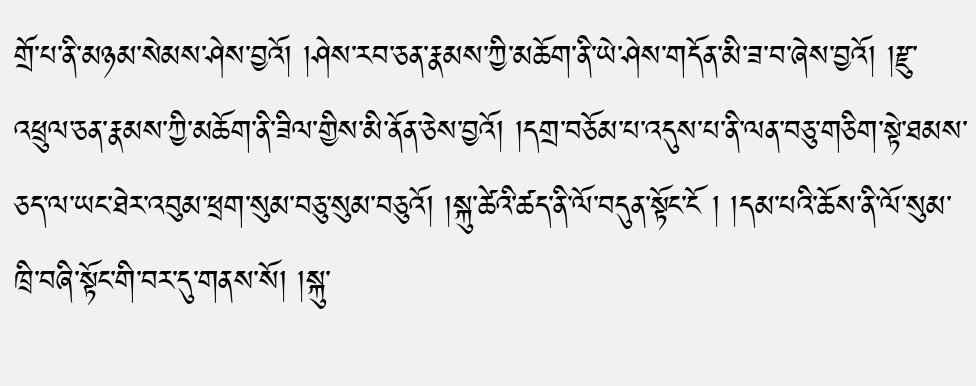གྲོ་པ་ནི་མཉམ་སེམས་ཤེས་བྱའོ། །ཤེས་རབ་ཅན་རྣམས་ཀྱི་མཆོག་ནི་ཡེ་ཤེས་གདོན་མི་ཟ་བ་ཞེས་བྱའོ། །རྫུ་འཕྲུལ་ཅན་རྣམས་ཀྱི་མཆོག་ནི་ཟིལ་གྱིས་མི་ནོན་ཅེས་བྱའོ། །དགྲ་བཅོམ་པ་འདུས་པ་ནི་ལན་བཅུ་གཅིག་སྟེ་ཐམས་ཅད་ལ་ཡང་ཐེར་འབུམ་ཕྲག་སུམ་བཅུ་སུམ་བཅུའོ། །སྐུ་ཚེའི་ཚད་ནི་ལོ་བདུན་སྟོང་ངོ ། །དམ་པའི་ཆོས་ནི་ལོ་སུམ་ཁྲི་བཞི་སྟོང་གི་བར་དུ་གནས་སོ། །སྐུ་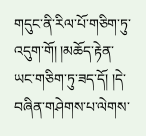གདུང་ནི་རིལ་པོ་གཅིག་ཏུ་འདུག་གོ། །མཆོད་རྟེན་ཡང་གཅིག་ཏུ་ཟད་དོ། །དེ་བཞིན་གཤེགས་པ་ལེགས་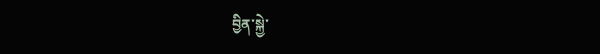བྱིན་སྐྱེ་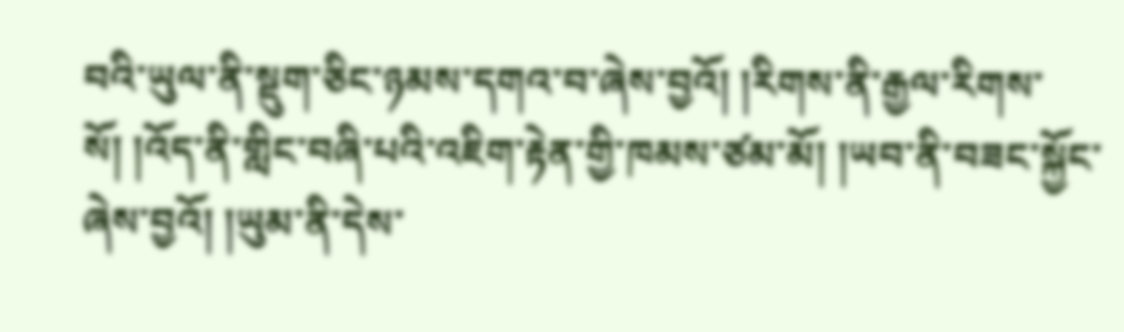བའི་ཡུལ་ནི་སྡུག་ཅིང་ཉམས་དགའ་བ་ཞེས་བྱའོ། །རིགས་ནི་རྒྱལ་རིགས་སོ། །འོད་ནི་གླིང་བཞི་པའི་འཇིག་རྟེན་གྱི་ཁམས་ཙམ་མོ། །ཡབ་ནི་བཟང་སྐྱོང་ཞེས་བྱའོ། །ཡུམ་ནི་དེས་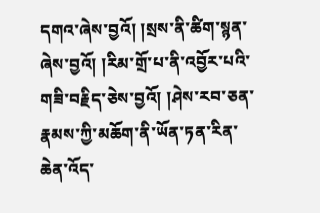དགའ་ཞེས་བྱའོ། །སྲས་ནི་ཚིག་སྙན་ཞེས་བྱའོ། །རིམ་གྲོ་པ་ནི་འབྱོར་པའི་གཟི་བརྗིད་ཅེས་བྱའོ། །ཤེས་རབ་ཅན་རྣམས་ཀྱི་མཆོག་ནི་ཡོན་ཏན་རིན་ཆེན་འོད་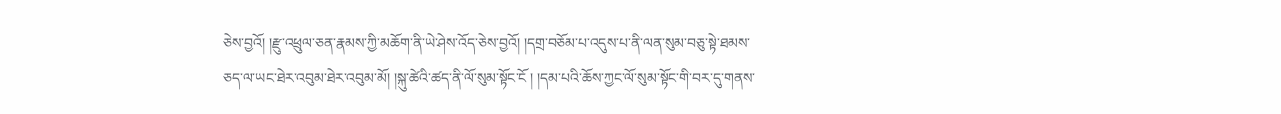ཅེས་བྱའོ། །རྫུ་འཕྲུལ་ཅན་རྣམས་ཀྱི་མཆོག་ནི་ཡེ་ཤེས་འོད་ཅེས་བྱའོ། །དགྲ་བཅོམ་པ་འདུས་པ་ནི་ལན་སུམ་བཅུ་སྟེ་ཐམས་ཅད་ལ་ཡང་ཐེར་འབུམ་ཐེར་འབུམ་མོ། །སྐུ་ཚེའི་ཚད་ནི་ལོ་སུམ་སྟོང་ངོ ། །དམ་པའི་ཆོས་ཀྱང་ལོ་སུམ་སྟོང་གི་བར་དུ་གནས་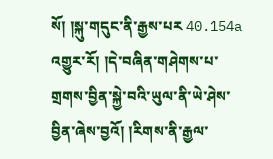སོ། །སྐུ་གདུང་ནི་རྒྱས་པར 40.154a འགྱུར་རོ། །དེ་བཞིན་གཤེགས་པ་གྲགས་བྱིན་སྐྱེ་བའི་ཡུལ་ནི་ཡེ་ཤེས་བྱིན་ཞེས་བྱའོ། །རིགས་ནི་རྒྱལ་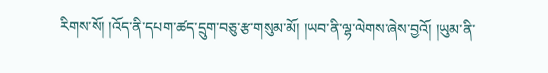རིགས་སོ། །འོད་ནི་དཔག་ཚད་དྲུག་བཅུ་རྩ་གསུམ་མོ། །ཡབ་ནི་ལྷ་ལེགས་ཞེས་བྱའོ། །ཡུམ་ནི་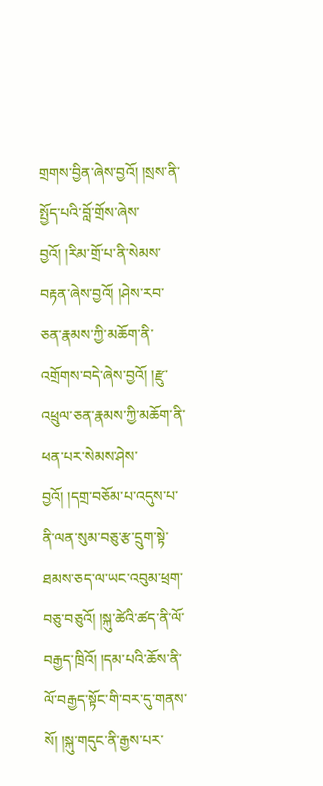གྲགས་བྱིན་ཞེས་བྱའོ། །སྲས་ནི་སྤྱོད་པའི་བློ་གྲོས་ཞེས་བྱའོ། །རིམ་གྲོ་པ་ནི་སེམས་བརྟན་ཞེས་བྱའོ། །ཤེས་རབ་ཅན་རྣམས་ཀྱི་མཆོག་ནི་འགྲོགས་བདེ་ཞེས་བྱའོ། །རྫུ་འཕྲུལ་ཅན་རྣམས་ཀྱི་མཆོག་ནི་ཕན་པར་སེམས་ཤེས་བྱའོ། །དགྲ་བཅོམ་པ་འདུས་པ་ནི་ལན་སུམ་བཅུ་རྩ་དྲུག་སྟེ་ཐམས་ཅད་ལ་ཡང་འབུམ་ཕྲག་བཅུ་བཅུའོ། །སྐུ་ཚེའི་ཚད་ནི་ལོ་བརྒྱད་ཁྲིའོ། །དམ་པའི་ཆོས་ནི་ལོ་བརྒྱད་སྟོང་གི་བར་དུ་གནས་སོ། །སྐུ་གདུང་ནི་རྒྱས་པར་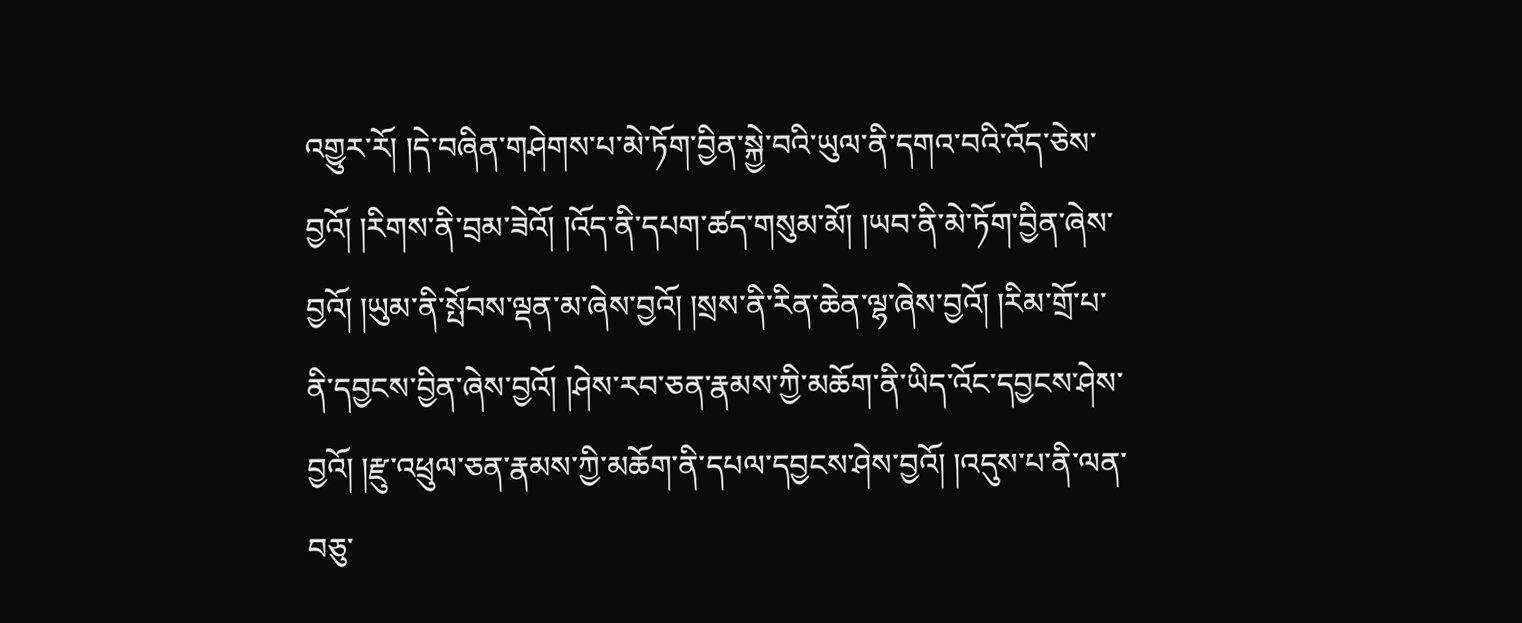འགྱུར་རོ། །དེ་བཞིན་གཤེགས་པ་མེ་ཏོག་བྱིན་སྐྱེ་བའི་ཡུལ་ནི་དགའ་བའི་འོད་ཅེས་བྱའོ། །རིགས་ནི་བྲམ་ཟེའོ། །འོད་ནི་དཔག་ཚད་གསུམ་མོ། །ཡབ་ནི་མེ་ཏོག་བྱིན་ཞེས་བྱའོ། །ཡུམ་ནི་སྤོབས་ལྡན་མ་ཞེས་བྱའོ། །སྲས་ནི་རིན་ཆེན་ལྷ་ཞེས་བྱའོ། །རིམ་གྲོ་པ་ནི་དབྱངས་བྱིན་ཞེས་བྱའོ། །ཤེས་རབ་ཅན་རྣམས་ཀྱི་མཆོག་ནི་ཡིད་འོང་དབྱངས་ཤེས་བྱའོ། །རྫུ་འཕྲུལ་ཅན་རྣམས་ཀྱི་མཆོག་ནི་དཔལ་དབྱངས་ཤེས་བྱའོ། །འདུས་པ་ནི་ལན་བཅུ་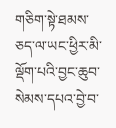གཅིག་སྟེ་ཐམས་ཅད་ལ་ཡང་ཕྱིར་མི་ལྡོག་པའི་བྱང་ཆུབ་སེམས་དཔའ་བྱེ་བ་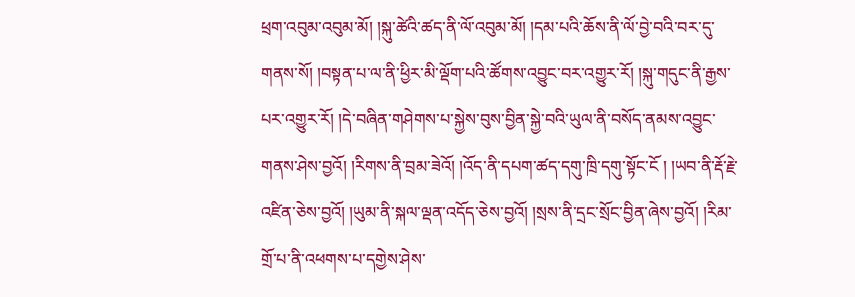ཕྲག་འབུམ་འབུམ་མོ། །སྐུ་ཚེའི་ཚད་ནི་ལོ་འབུམ་མོ། །དམ་པའི་ཆོས་ནི་ལོ་བྱེ་བའི་བར་དུ་གནས་སོ། །བསྟན་པ་ལ་ནི་ཕྱིར་མི་ལྡོག་པའི་ཚོགས་འབྱུང་བར་འགྱུར་རོ། །སྐུ་གདུང་ནི་རྒྱས་པར་འགྱུར་རོ། །དེ་བཞིན་གཤེགས་པ་སྐྱེས་བུས་བྱིན་སྐྱེ་བའི་ཡུལ་ནི་བསོད་ནམས་འབྱུང་གནས་ཤེས་བྱའོ། །རིགས་ནི་བྲམ་ཟེའོ། །འོད་ནི་དཔག་ཚད་དགུ་ཁྲི་དགུ་སྟོང་ངོ ། །ཡབ་ནི་རྡོ་རྗེ་འཛིན་ཅེས་བྱའོ། །ཡུམ་ནི་སྐལ་ལྡན་འདོད་ཅེས་བྱའོ། །སྲས་ནི་དྲང་སྲོང་བྱིན་ཞེས་བྱའོ། །རིམ་གྲོ་པ་ནི་འཕགས་པ་དགྱེས་ཤེས་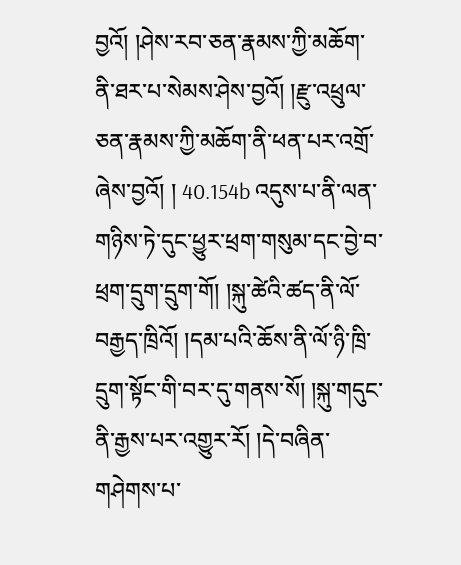བྱའོ། །ཤེས་རབ་ཅན་རྣམས་ཀྱི་མཆོག་ནི་ཐར་པ་སེམས་ཤེས་བྱའོ། །རྫུ་འཕྲུལ་ཅན་རྣམས་ཀྱི་མཆོག་ནི་ཕན་པར་འགྲོ་ཞེས་བྱའོ། ། 40.154b འདུས་པ་ནི་ལན་གཉིས་ཏེ་དུང་ཕྱུར་ཕྲག་གསུམ་དང་བྱེ་བ་ཕྲག་དྲུག་དྲུག་གོ། །སྐུ་ཚེའི་ཚད་ནི་ལོ་བརྒྱད་ཁྲིའོ། །དམ་པའི་ཆོས་ནི་ལོ་ཉི་ཁྲི་དྲུག་སྟོང་གི་བར་དུ་གནས་སོ། །སྐུ་གདུང་ནི་རྒྱས་པར་འགྱུར་རོ། །དེ་བཞིན་གཤེགས་པ་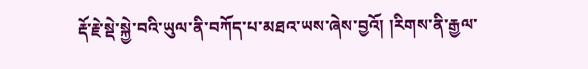རྡོ་རྗེ་སྡེ་སྐྱེ་བའི་ཡུལ་ནི་བཀོད་པ་མཐའ་ཡས་ཞེས་བྱའོ། །རིགས་ནི་རྒྱལ་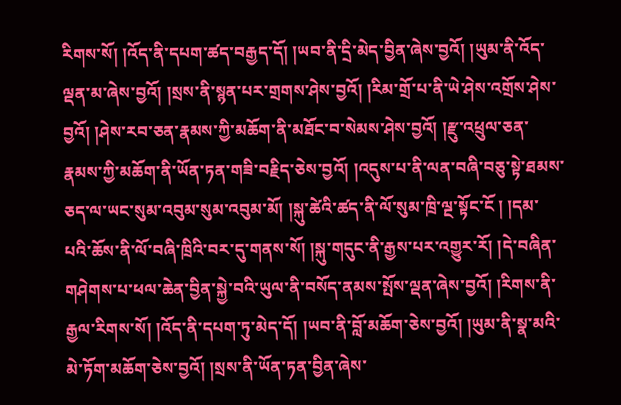རིགས་སོ། །འོད་ནི་དཔག་ཚད་བརྒྱད་དོ། །ཡབ་ནི་དྲི་མེད་བྱིན་ཞེས་བྱའོ། །ཡུམ་ནི་འོད་ལྡན་མ་ཞེས་བྱའོ། །སྲས་ནི་སྙན་པར་གྲགས་ཤེས་བྱའོ། །རིམ་གྲོ་པ་ནི་ཡེ་ཤེས་འགྲོས་ཤེས་བྱའོ། །ཤེས་རབ་ཅན་རྣམས་ཀྱི་མཆོག་ནི་མཐོང་བ་སེམས་ཤེས་བྱའོ། །རྫུ་འཕྲུལ་ཅན་རྣམས་ཀྱི་མཆོག་ནི་ཡོན་ཏན་གཟི་བརྗིད་ཅེས་བྱའོ། །འདུས་པ་ནི་ལན་བཞི་བཅུ་སྟེ་ཐམས་ཅད་ལ་ཡང་སུམ་འབུམ་སུམ་འབུམ་མོ། །སྐུ་ཚེའི་ཚད་ནི་ལོ་སུམ་ཁྲི་ལྔ་སྟོང་ངོ ། །དམ་པའི་ཆོས་ནི་ལོ་བཞི་ཁྲིའི་བར་དུ་གནས་སོ། །སྐུ་གདུང་ནི་རྒྱས་པར་འགྱུར་རོ། །དེ་བཞིན་གཤེགས་པ་ཕལ་ཆེན་བྱིན་སྐྱེ་བའི་ཡུལ་ནི་བསོད་ནམས་སྤོས་ལྡན་ཞེས་བྱའོ། །རིགས་ནི་རྒྱལ་རིགས་སོ། །འོད་ནི་དཔག་ཏུ་མེད་དོ། །ཡབ་ནི་བློ་མཆོག་ཅེས་བྱའོ། །ཡུམ་ནི་སྣ་མའི་མེ་ཏོག་མཆོག་ཅེས་བྱའོ། །སྲས་ནི་ཡོན་ཏན་བྱིན་ཞེས་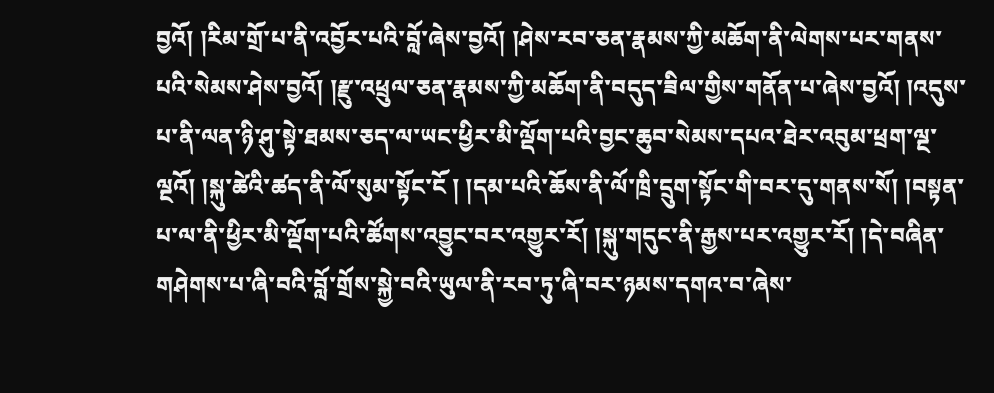བྱའོ། །རིམ་གྲོ་པ་ནི་འབྱོར་པའི་བློ་ཞེས་བྱའོ། །ཤེས་རབ་ཅན་རྣམས་ཀྱི་མཆོག་ནི་ལེགས་པར་གནས་པའི་སེམས་ཤེས་བྱའོ། །རྫུ་འཕྲུལ་ཅན་རྣམས་ཀྱི་མཆོག་ནི་བདུད་ཟིལ་གྱིས་གནོན་པ་ཞེས་བྱའོ། །འདུས་པ་ནི་ལན་ཉི་ཤུ་སྟེ་ཐམས་ཅད་ལ་ཡང་ཕྱིར་མི་ལྡོག་པའི་བྱང་ཆུབ་སེམས་དཔའ་ཐེར་འབུམ་ཕྲག་ལྔ་ལྔའོ། །སྐུ་ཚེའི་ཚད་ནི་ལོ་སུམ་སྟོང་ངོ ། །དམ་པའི་ཆོས་ནི་ལོ་ཁྲི་དྲུག་སྟོང་གི་བར་དུ་གནས་སོ། །བསྟན་པ་ལ་ནི་ཕྱིར་མི་ལྡོག་པའི་ཚོགས་འབྱུང་བར་འགྱུར་རོ། །སྐུ་གདུང་ནི་རྒྱས་པར་འགྱུར་རོ། །དེ་བཞིན་གཤེགས་པ་ཞི་བའི་བློ་གྲོས་སྐྱེ་བའི་ཡུལ་ནི་རབ་ཏུ་ཞི་བར་ཉམས་དགའ་བ་ཞེས་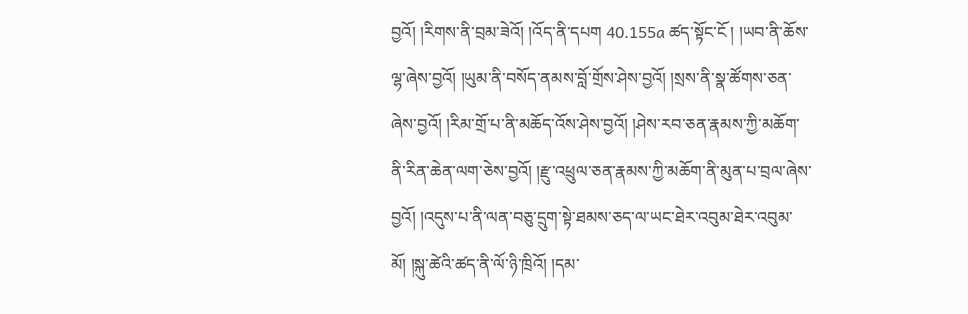བྱའོ། །རིགས་ནི་བྲམ་ཟེའོ། །འོད་ནི་དཔག 40.155a ཚད་སྟོང་ངོ ། །ཡབ་ནི་ཆོས་ལྷ་ཞེས་བྱའོ། །ཡུམ་ནི་བསོད་ནམས་བློ་གྲོས་ཤེས་བྱའོ། །སྲས་ནི་སྣ་ཚོགས་ཅན་ཞེས་བྱའོ། །རིམ་གྲོ་པ་ནི་མཆོད་འོས་ཤེས་བྱའོ། །ཤེས་རབ་ཅན་རྣམས་ཀྱི་མཆོག་ནི་རིན་ཆེན་ལག་ཅེས་བྱའོ། །རྫུ་འཕྲུལ་ཅན་རྣམས་ཀྱི་མཆོག་ནི་མུན་པ་བྲལ་ཞེས་བྱའོ། །འདུས་པ་ནི་ལན་བཅུ་དྲུག་སྟེ་ཐམས་ཅད་ལ་ཡང་ཐེར་འབུམ་ཐེར་འབུམ་མོ། །སྐུ་ཚེའི་ཚད་ནི་ལོ་ཉི་ཁྲིའོ། །དམ་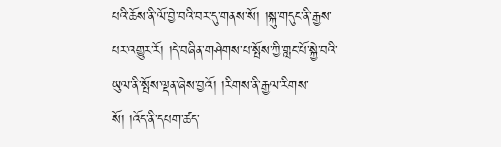པའི་ཆོས་ནི་ལོ་བྱེ་བའི་བར་དུ་གནས་སོ། །སྐུ་གདུང་ནི་རྒྱས་པར་འགྱུར་རོ། །དེ་བཞིན་གཤེགས་པ་སྤོས་ཀྱི་གླང་པོ་སྐྱེ་བའི་ཡུལ་ནི་སྤོས་ལྡན་ཞེས་བྱའོ། །རིགས་ནི་རྒྱལ་རིགས་སོ། །འོད་ནི་དཔག་ཚད་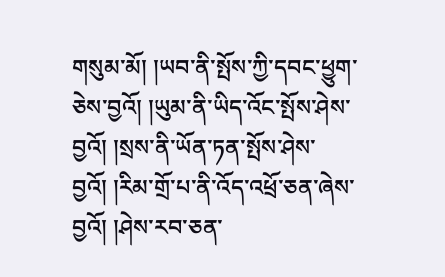གསུམ་མོ། །ཡབ་ནི་སྤོས་ཀྱི་དབང་ཕྱུག་ཅེས་བྱའོ། །ཡུམ་ནི་ཡིད་འོང་སྤོས་ཤེས་བྱའོ། །སྲས་ནི་ཡོན་ཏན་སྤོས་ཤེས་བྱའོ། །རིམ་གྲོ་པ་ནི་འོད་འཕྲོ་ཅན་ཞེས་བྱའོ། །ཤེས་རབ་ཅན་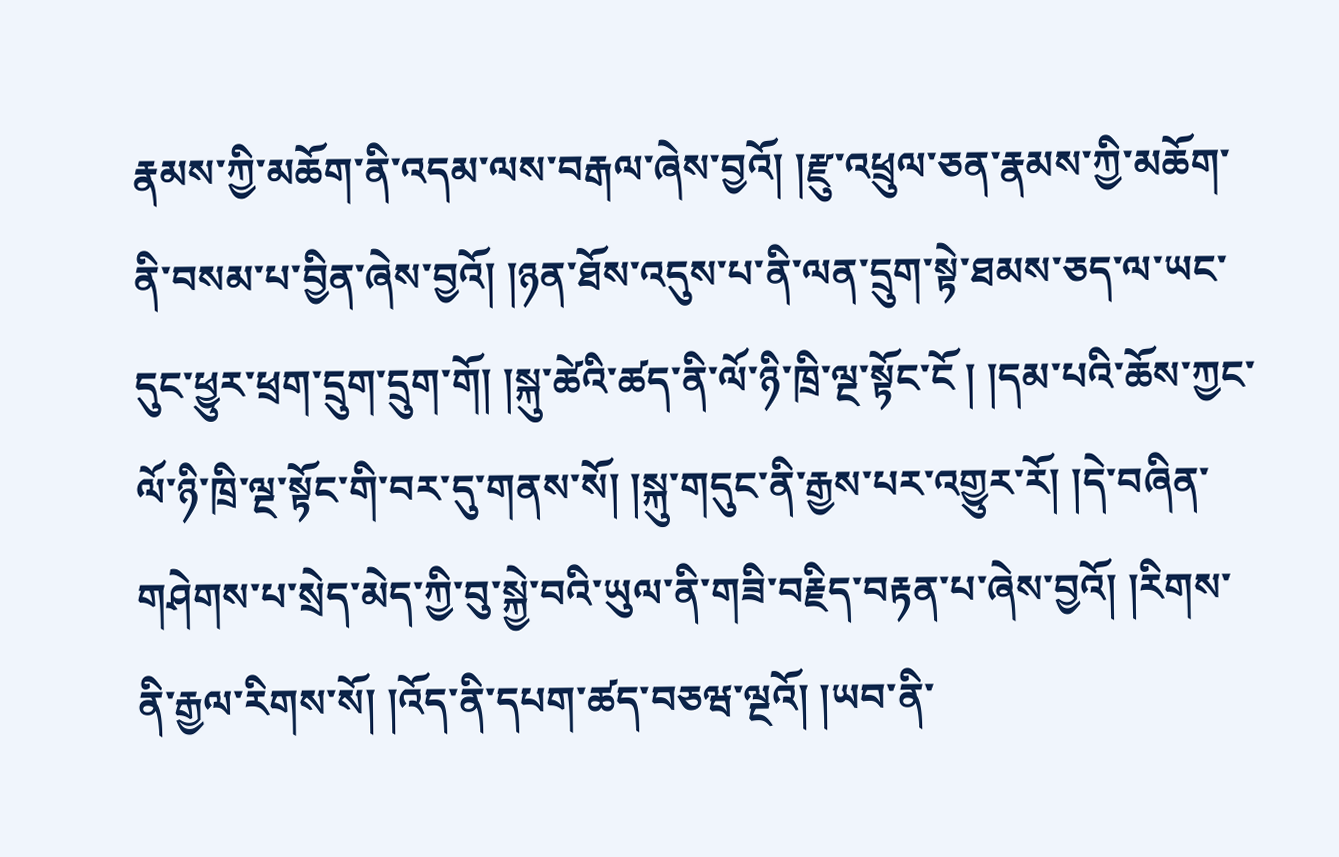རྣམས་ཀྱི་མཆོག་ནི་འདམ་ལས་བརྒལ་ཞེས་བྱའོ། །རྫུ་འཕྲུལ་ཅན་རྣམས་ཀྱི་མཆོག་ནི་བསམ་པ་བྱིན་ཞེས་བྱའོ། །ཉན་ཐོས་འདུས་པ་ནི་ལན་དྲུག་སྟེ་ཐམས་ཅད་ལ་ཡང་དུང་ཕྱུར་ཕྲག་དྲུག་དྲུག་གོ། །སྐུ་ཚེའི་ཚད་ནི་ལོ་ཉི་ཁྲི་ལྔ་སྟོང་ངོ ། །དམ་པའི་ཆོས་ཀྱང་ལོ་ཉི་ཁྲི་ལྔ་སྟོང་གི་བར་དུ་གནས་སོ། །སྐུ་གདུང་ནི་རྒྱས་པར་འགྱུར་རོ། །དེ་བཞིན་གཤེགས་པ་སྲེད་མེད་ཀྱི་བུ་སྐྱེ་བའི་ཡུལ་ནི་གཟི་བརྗིད་བརྟན་པ་ཞེས་བྱའོ། །རིགས་ནི་རྒྱལ་རིགས་སོ། །འོད་ནི་དཔག་ཚད་བཅཝ་ལྔའོ། །ཡབ་ནི་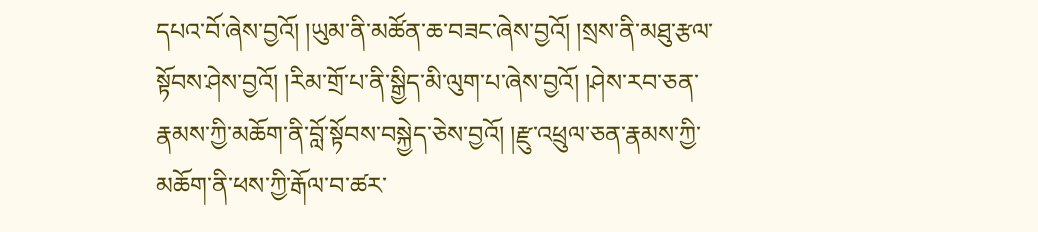དཔའ་བོ་ཞེས་བྱའོ། །ཡུམ་ནི་མཚོན་ཆ་བཟང་ཞེས་བྱའོ། །སྲས་ནི་མཐུ་རྩལ་སྟོབས་ཤེས་བྱའོ། །རིམ་གྲོ་པ་ནི་སྒྱིད་མི་ལུག་པ་ཞེས་བྱའོ། །ཤེས་རབ་ཅན་རྣམས་ཀྱི་མཆོག་ནི་བློ་སྟོབས་བསྐྱེད་ཅེས་བྱའོ། །རྫུ་འཕྲུལ་ཅན་རྣམས་ཀྱི་མཆོག་ནི་ཕས་ཀྱི་རྒོལ་བ་ཚར་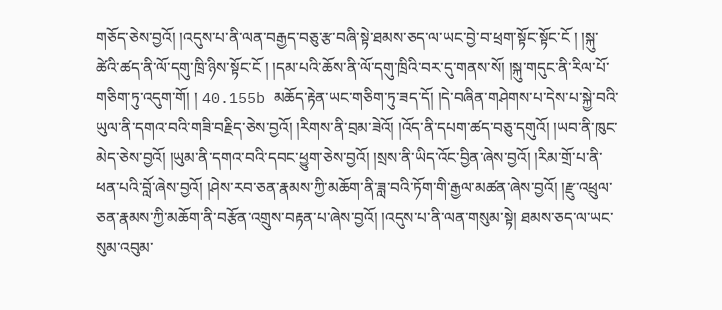གཅོད་ཅེས་བྱའོ། །འདུས་པ་ནི་ལན་བརྒྱད་བཅུ་རྩ་བཞི་སྟེ་ཐམས་ཅད་ལ་ཡང་བྱེ་བ་ཕྲག་སྟོང་སྟོང་ངོ ། །སྐུ་ཚེའི་ཚད་ནི་ལོ་དགུ་ཁྲི་ཉིས་སྟོང་ངོ ། །དམ་པའི་ཆོས་ནི་ལོ་དགུ་ཁྲིའི་བར་དུ་གནས་སོ། །སྐུ་གདུང་ནི་རིལ་པོ་གཅིག་ཏུ་འདུག་གོ། ། 40.155b མཆོད་རྟེན་ཡང་གཅིག་ཏུ་ཟད་དོ། །དེ་བཞིན་གཤེགས་པ་དེས་པ་སྐྱེ་བའི་ཡུལ་ནི་དགའ་བའི་གཟི་བརྗིད་ཅེས་བྱའོ། །རིགས་ནི་བྲམ་ཟེའོ། །འོད་ནི་དཔག་ཚད་བཅུ་དགུའོ། །ཡབ་ནི་ཁུང་མེད་ཅེས་བྱའོ། །ཡུམ་ནི་དགའ་བའི་དབང་ཕྱུག་ཅེས་བྱའོ། །སྲས་ནི་ཡིད་འོང་བྱིན་ཞེས་བྱའོ། །རིམ་གྲོ་པ་ནི་ཕན་པའི་བློ་ཞེས་བྱའོ། །ཤེས་རབ་ཅན་རྣམས་ཀྱི་མཆོག་ནི་ཟླ་བའི་ཏོག་གི་རྒྱལ་མཚན་ཞེས་བྱའོ། །རྫུ་འཕྲུལ་ཅན་རྣམས་ཀྱི་མཆོག་ནི་བརྩོན་འགྲུས་བརྟན་པ་ཞེས་བྱའོ། །འདུས་པ་ནི་ལན་གསུམ་སྟེ། ཐམས་ཅད་ལ་ཡང་སུམ་འབུམ་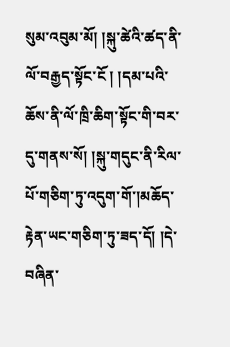སུམ་འབུམ་མོ། །སྐུ་ཚེའི་ཚད་ནི་ལོ་བརྒྱད་སྟོང་ངོ ། །དམ་པའི་ཆོས་ནི་ལོ་ཁྲི་ཆིག་སྟོང་གི་བར་དུ་གནས་སོ། །སྐུ་གདུང་ནི་རིལ་པོ་གཅིག་ཏུ་འདུག་གོ་།མཆོད་རྟེན་ཡང་གཅིག་ཏུ་ཟད་དོ། །དེ་བཞིན་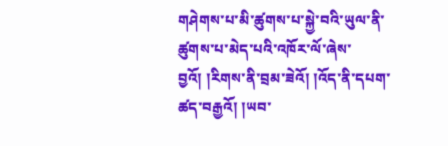གཤེགས་པ་མི་ཚུགས་པ་སྐྱེ་བའི་ཡུལ་ནི་ཚུགས་པ་མེད་པའི་འཁོར་ལོ་ཞེས་བྱའོ། །རིགས་ནི་བྲམ་ཟེའོ། །འོད་ནི་དཔག་ཚད་བརྒྱའོ། །ཡབ་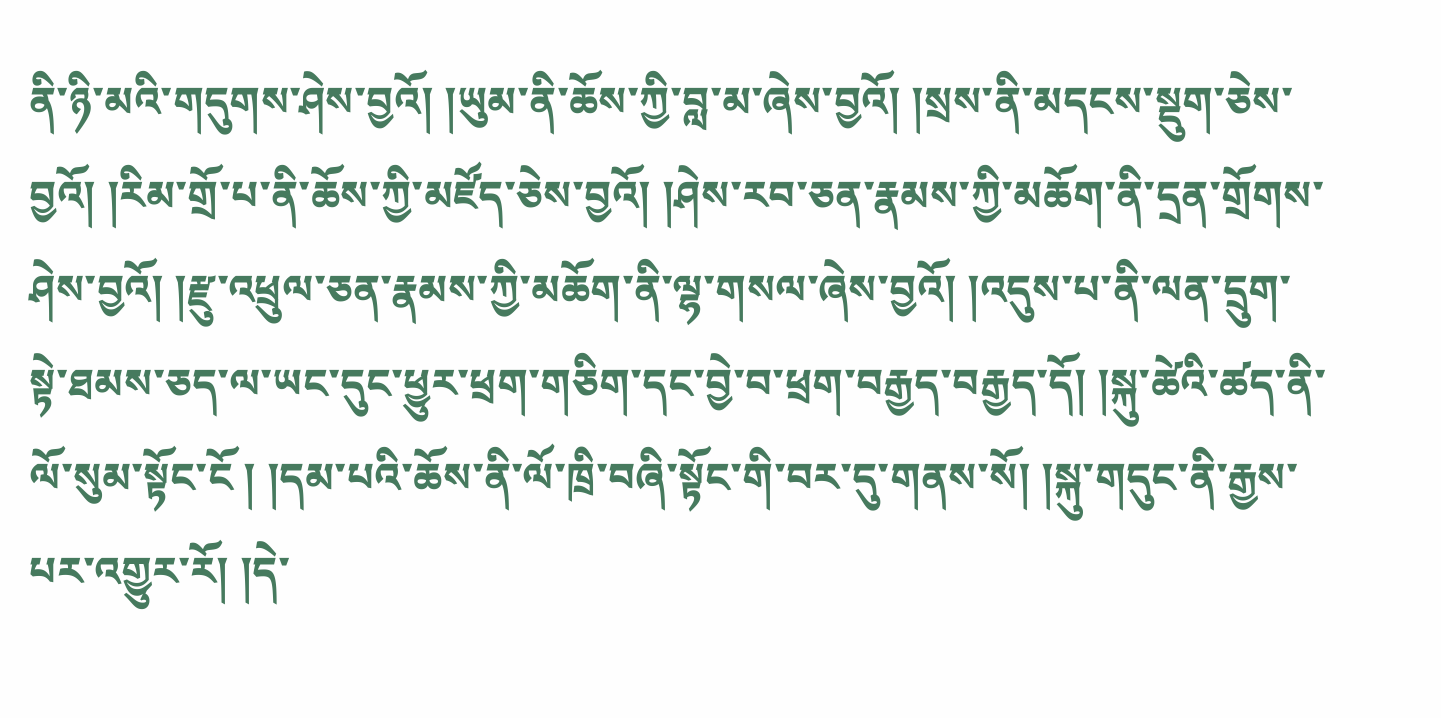ནི་ཉི་མའི་གདུགས་ཤེས་བྱའོ། །ཡུམ་ནི་ཆོས་ཀྱི་བླ་མ་ཞེས་བྱའོ། །སྲས་ནི་མདངས་སྡུག་ཅེས་བྱའོ། །རིམ་གྲོ་པ་ནི་ཆོས་ཀྱི་མཛོད་ཅེས་བྱའོ། །ཤེས་རབ་ཅན་རྣམས་ཀྱི་མཆོག་ནི་དྲན་གྲོགས་ཤེས་བྱའོ། །རྫུ་འཕྲུལ་ཅན་རྣམས་ཀྱི་མཆོག་ནི་ལྷ་གསལ་ཞེས་བྱའོ། །འདུས་པ་ནི་ལན་དྲུག་སྟེ་ཐམས་ཅད་ལ་ཡང་དུང་ཕྱུར་ཕྲག་གཅིག་དང་བྱེ་བ་ཕྲག་བརྒྱད་བརྒྱད་དོ། །སྐུ་ཚེའི་ཚད་ནི་ལོ་སུམ་སྟོང་ངོ ། །དམ་པའི་ཆོས་ནི་ལོ་ཁྲི་བཞི་སྟོང་གི་བར་དུ་གནས་སོ། །སྐུ་གདུང་ནི་རྒྱས་པར་འགྱུར་རོ། །དེ་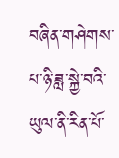བཞིན་གཤེགས་པ་ཉི་ཟླ་སྐྱེ་བའི་ཡུལ་ནི་རིན་པོ་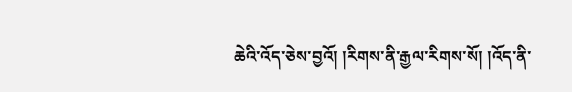ཆེའི་འོད་ཅེས་བྱའོ། །རིགས་ནི་རྒྱལ་རིགས་སོ། །འོད་ནི་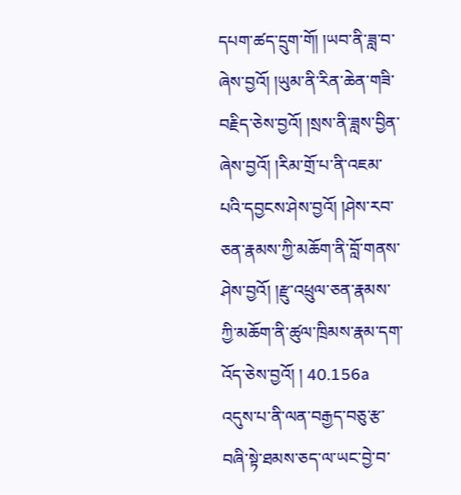དཔག་ཚད་དྲུག་གོ། །ཡབ་ནི་ཟླ་བ་ཞེས་བྱའོ། །ཡུམ་ནི་རིན་ཆེན་གཟི་བརྗིད་ཅེས་བྱའོ། །སྲས་ནི་ཟླས་བྱིན་ཞེས་བྱའོ། །རིམ་གྲོ་པ་ནི་འཇམ་པའི་དབྱངས་ཤེས་བྱའོ། །ཤེས་རབ་ཅན་རྣམས་ཀྱི་མཆོག་ནི་བློ་གནས་ཤེས་བྱའོ། །རྫུ་འཕྲུལ་ཅན་རྣམས་ཀྱི་མཆོག་ནི་ཚུལ་ཁྲིམས་རྣམ་དག་འོད་ཅེས་བྱའོ། ། 40.156a འདུས་པ་ནི་ལན་བརྒྱད་བཅུ་རྩ་བཞི་སྟེ་ཐམས་ཅད་ལ་ཡང་བྱེ་བ་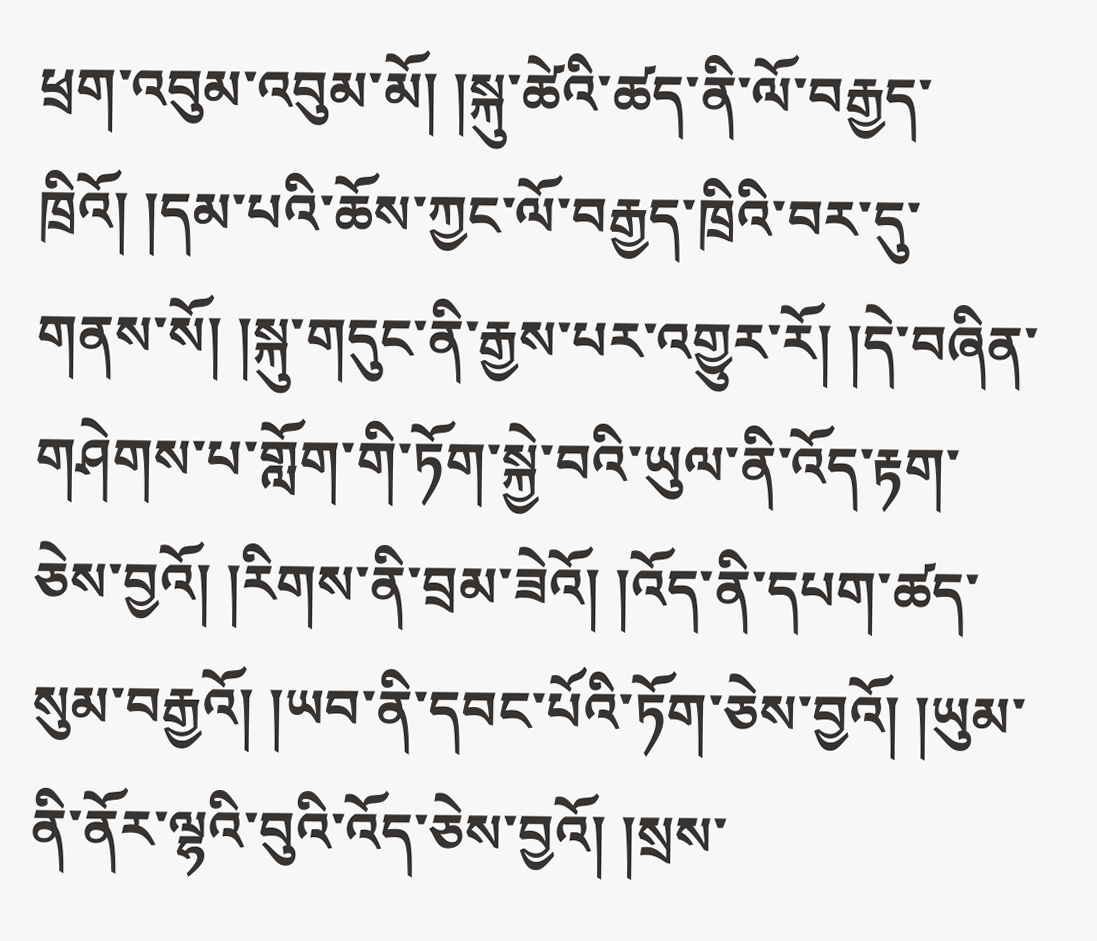ཕྲག་འབུམ་འབུམ་མོ། །སྐུ་ཚེའི་ཚད་ནི་ལོ་བརྒྱད་ཁྲིའོ། །དམ་པའི་ཆོས་ཀྱང་ལོ་བརྒྱད་ཁྲིའི་བར་དུ་གནས་སོ། །སྐུ་གདུང་ནི་རྒྱས་པར་འགྱུར་རོ། །དེ་བཞིན་གཤེགས་པ་གློག་གི་ཏོག་སྐྱེ་བའི་ཡུལ་ནི་འོད་རྟག་ཅེས་བྱའོ། །རིགས་ནི་བྲམ་ཟེའོ། །འོད་ནི་དཔག་ཚད་སུམ་བརྒྱའོ། །ཡབ་ནི་དབང་པོའི་ཏོག་ཅེས་བྱའོ། །ཡུམ་ནི་ནོར་ལྷའི་བུའི་འོད་ཅེས་བྱའོ། །སྲས་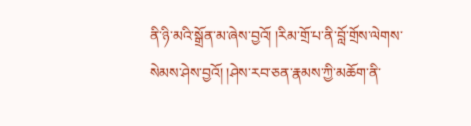ནི་ཉི་མའི་སྒྲོན་མ་ཞེས་བྱའོ། །རིམ་གྲོ་པ་ནི་བློ་གྲོས་ལེགས་སེམས་ཤེས་བྱའོ། །ཤེས་རབ་ཅན་རྣམས་ཀྱི་མཆོག་ནི་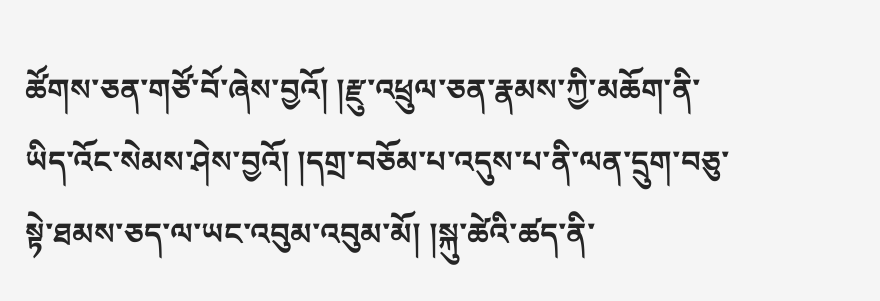ཚོགས་ཅན་གཙོ་བོ་ཞེས་བྱའོ། །རྫུ་འཕྲུལ་ཅན་རྣམས་ཀྱི་མཆོག་ནི་ཡིད་འོང་སེམས་ཤེས་བྱའོ། །དགྲ་བཅོམ་པ་འདུས་པ་ནི་ལན་དྲུག་བཅུ་སྟེ་ཐམས་ཅད་ལ་ཡང་འབུམ་འབུམ་མོ། །སྐུ་ཚེའི་ཚད་ནི་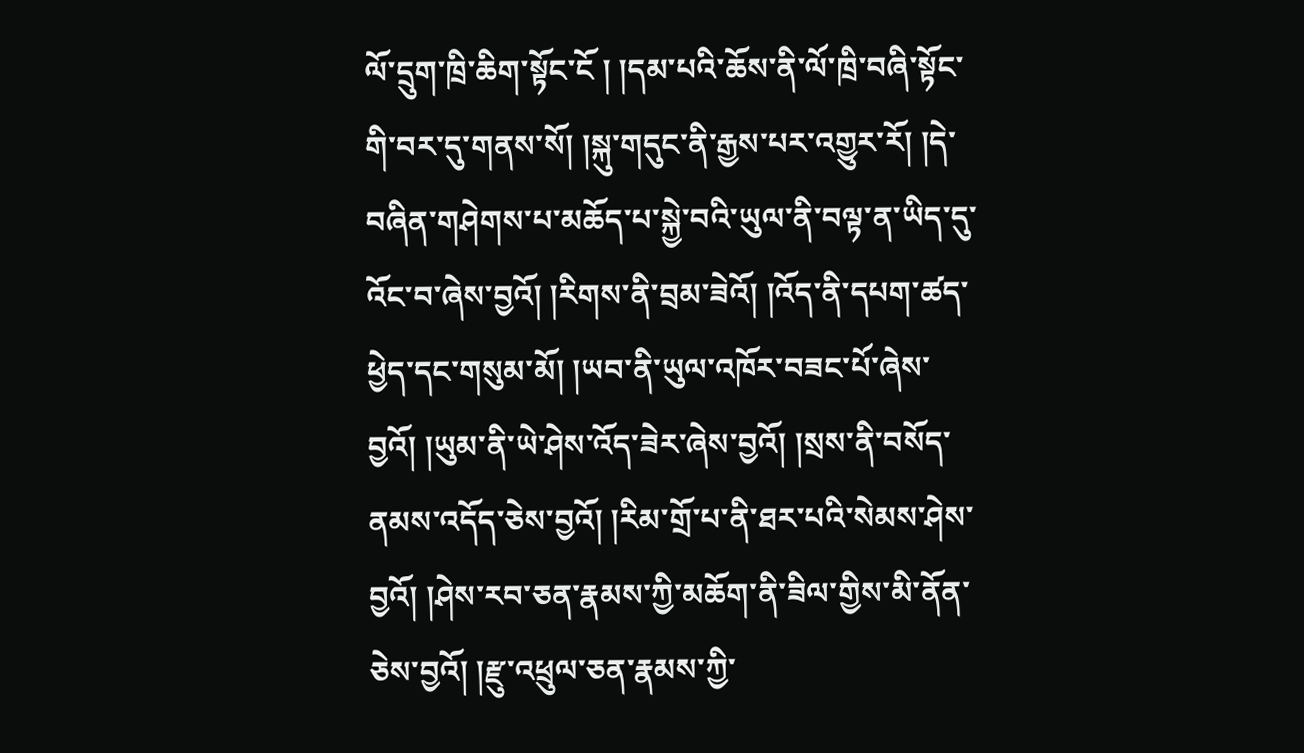ལོ་དྲུག་ཁྲི་ཆིག་སྟོང་ངོ ། །དམ་པའི་ཆོས་ནི་ལོ་ཁྲི་བཞི་སྟོང་གི་བར་དུ་གནས་སོ། །སྐུ་གདུང་ནི་རྒྱས་པར་འགྱུར་རོ། །དེ་བཞིན་གཤེགས་པ་མཆོད་པ་སྐྱེ་བའི་ཡུལ་ནི་བལྟ་ན་ཡིད་དུ་འོང་བ་ཞེས་བྱའོ། །རིགས་ནི་བྲམ་ཟེའོ། །འོད་ནི་དཔག་ཚད་ཕྱེད་དང་གསུམ་མོ། །ཡབ་ནི་ཡུལ་འཁོར་བཟང་པོ་ཞེས་བྱའོ། །ཡུམ་ནི་ཡེ་ཤེས་འོད་ཟེར་ཞེས་བྱའོ། །སྲས་ནི་བསོད་ནམས་འདོད་ཅེས་བྱའོ། །རིམ་གྲོ་པ་ནི་ཐར་པའི་སེམས་ཤེས་བྱའོ། །ཤེས་རབ་ཅན་རྣམས་ཀྱི་མཆོག་ནི་ཟིལ་གྱིས་མི་ནོན་ཅེས་བྱའོ། །རྫུ་འཕྲུལ་ཅན་རྣམས་ཀྱི་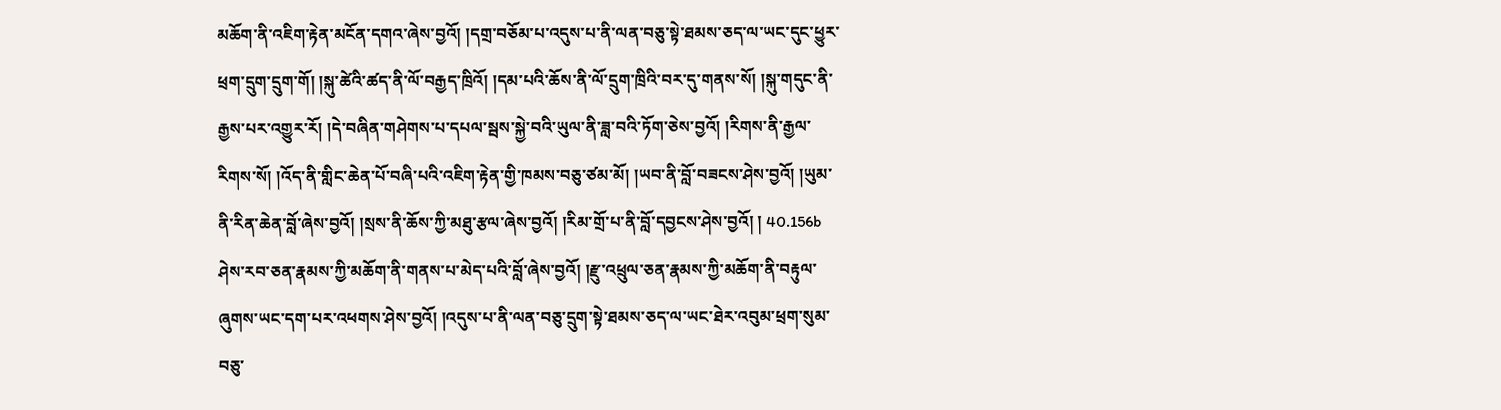མཆོག་ནི་འཇིག་རྟེན་མངོན་དགའ་ཞེས་བྱའོ། །དགྲ་བཅོམ་པ་འདུས་པ་ནི་ལན་བཅུ་སྟེ་ཐམས་ཅད་ལ་ཡང་དུང་ཕྱུར་ཕྲག་དྲུག་དྲུག་གོ། །སྐུ་ཚེའི་ཚད་ནི་ལོ་བརྒྱད་ཁྲིའོ། །དམ་པའི་ཆོས་ནི་ལོ་དྲུག་ཁྲིའི་བར་དུ་གནས་སོ། །སྐུ་གདུང་ནི་རྒྱས་པར་འགྱུར་རོ། །དེ་བཞིན་གཤེགས་པ་དཔལ་སྦས་སྐྱེ་བའི་ཡུལ་ནི་ཟླ་བའི་ཏོག་ཅེས་བྱའོ། །རིགས་ནི་རྒྱལ་རིགས་སོ། །འོད་ནི་གླིང་ཆེན་པོ་བཞི་པའི་འཇིག་རྟེན་གྱི་ཁམས་བཅུ་ཙམ་མོ། །ཡབ་ནི་བློ་བཟངས་ཤེས་བྱའོ། །ཡུམ་ནི་རིན་ཆེན་བློ་ཞེས་བྱའོ། །སྲས་ནི་ཆོས་ཀྱི་མཐུ་རྩལ་ཞེས་བྱའོ། །རིམ་གྲོ་པ་ནི་བློ་དབྱངས་ཤེས་བྱའོ། ། 40.156b ཤེས་རབ་ཅན་རྣམས་ཀྱི་མཆོག་ནི་གནས་པ་མེད་པའི་བློ་ཞེས་བྱའོ། །རྫུ་འཕྲུལ་ཅན་རྣམས་ཀྱི་མཆོག་ནི་བརྟུལ་ཞུགས་ཡང་དག་པར་འཕགས་ཤེས་བྱའོ། །འདུས་པ་ནི་ལན་བཅུ་དྲུག་སྟེ་ཐམས་ཅད་ལ་ཡང་ཐེར་འབུམ་ཕྲག་སུམ་བཅུ་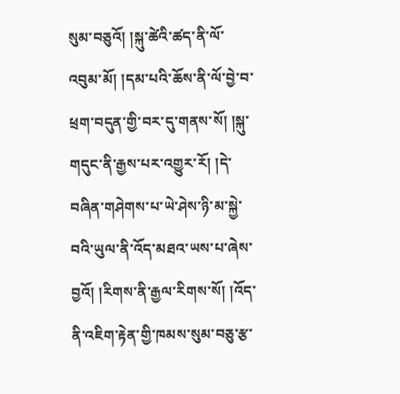སུམ་བཅུའོ། །སྐུ་ཚེའི་ཚད་ནི་ལོ་འབུམ་མོ། །དམ་པའི་ཆོས་ནི་ལོ་བྱེ་བ་ཕྲག་བདུན་གྱི་བར་དུ་གནས་སོ། །སྐུ་གདུང་ནི་རྒྱས་པར་འགྱུར་རོ། །དེ་བཞིན་གཤེགས་པ་ཡེ་ཤེས་ཉི་མ་སྐྱེ་བའི་ཡུལ་ནི་འོད་མཐའ་ཡས་པ་ཞེས་བྱའོ། །རིགས་ནི་རྒྱལ་རིགས་སོ། །འོད་ནི་འཇིག་རྟེན་གྱི་ཁམས་སུམ་བཅུ་རྩ་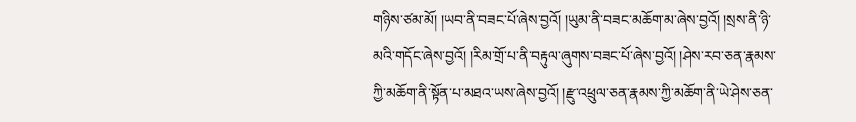གཉིས་ཙམ་མོ། །ཡབ་ནི་བཟང་པོ་ཞེས་བྱའོ། །ཡུམ་ནི་བཟང་མཆོག་མ་ཞེས་བྱའོ། །སྲས་ནི་ཉི་མའི་གདོང་ཞེས་བྱའོ། །རིམ་གྲོ་པ་ནི་བརྟུལ་ཞུགས་བཟང་པོ་ཞེས་བྱའོ། །ཤེས་རབ་ཅན་རྣམས་ཀྱི་མཆོག་ནི་སྟོན་པ་མཐའ་ཡས་ཞེས་བྱའོ། །རྫུ་འཕྲུལ་ཅན་རྣམས་ཀྱི་མཆོག་ནི་ཡེ་ཤེས་ཅན་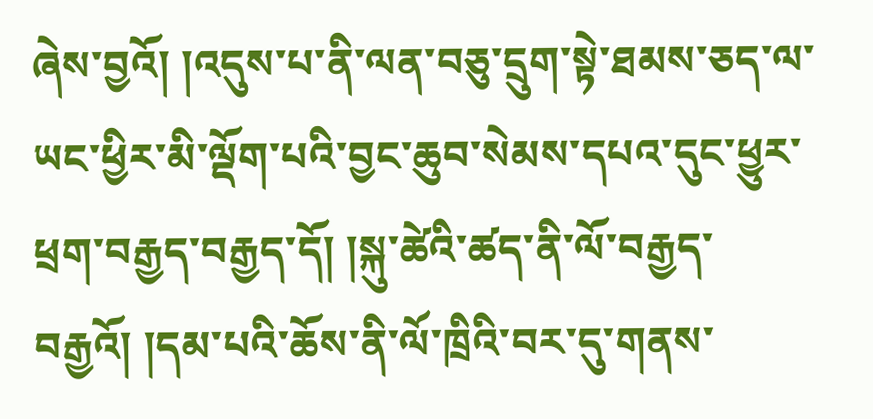ཞེས་བྱའོ། །འདུས་པ་ནི་ལན་བཅུ་དྲུག་སྟེ་ཐམས་ཅད་ལ་ཡང་ཕྱིར་མི་ལྡོག་པའི་བྱང་ཆུབ་སེམས་དཔའ་དུང་ཕྱུར་ཕྲག་བརྒྱད་བརྒྱད་དོ། །སྐུ་ཚེའི་ཚད་ནི་ལོ་བརྒྱད་བརྒྱའོ། །དམ་པའི་ཆོས་ནི་ལོ་ཁྲིའི་བར་དུ་གནས་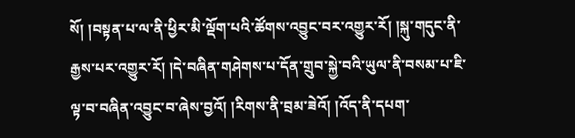སོ། །བསྟན་པ་ལ་ནི་ཕྱིར་མི་ལྡོག་པའི་ཚོགས་འབྱུང་བར་འགྱུར་རོ། །སྐུ་གདུང་ནི་རྒྱས་པར་འགྱུར་རོ། །དེ་བཞིན་གཤེགས་པ་དོན་གྲུབ་སྐྱེ་བའི་ཡུལ་ནི་བསམ་པ་ཇི་ལྟ་བ་བཞིན་འབྱུང་བ་ཞེས་བྱའོ། །རིགས་ནི་བྲམ་ཟེའོ། །འོད་ནི་དཔག་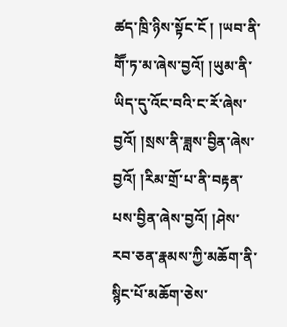ཚད་ཁྲི་ཉིས་སྟོང་ངོ ། །ཡབ་ནི་གཽ་ཏ་མ་ཞེས་བྱའོ། །ཡུམ་ནི་ཡིད་དུ་འོང་བའི་ང་རོ་ཞེས་བྱའོ། །སྲས་ནི་ཟླས་བྱིན་ཞེས་བྱའོ། །རིམ་གྲོ་པ་ནི་བརྟན་པས་བྱིན་ཞེས་བྱའོ། །ཤེས་རབ་ཅན་རྣམས་ཀྱི་མཆོག་ནི་སྙིང་པོ་མཆོག་ཅེས་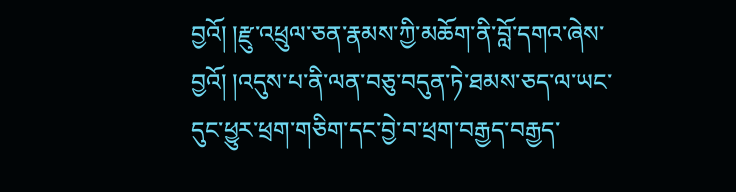བྱའོ། །རྫུ་འཕྲུལ་ཅན་རྣམས་ཀྱི་མཆོག་ནི་བློ་དགའ་ཞེས་བྱའོ། །འདུས་པ་ནི་ལན་བཅུ་བདུན་ཏེ་ཐམས་ཅད་ལ་ཡང་དུང་ཕྱུར་ཕྲག་གཅིག་དང་བྱེ་བ་ཕྲག་བརྒྱད་བརྒྱད་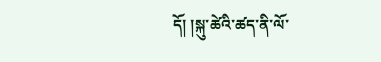དོ། །སྐུ་ཚེའི་ཚད་ནི་ལོ་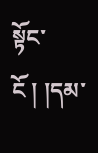སྟོང་ངོ ། །དམ་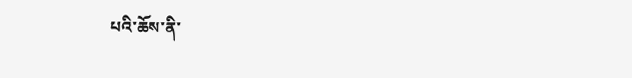པའི་ཆོས་ནི་